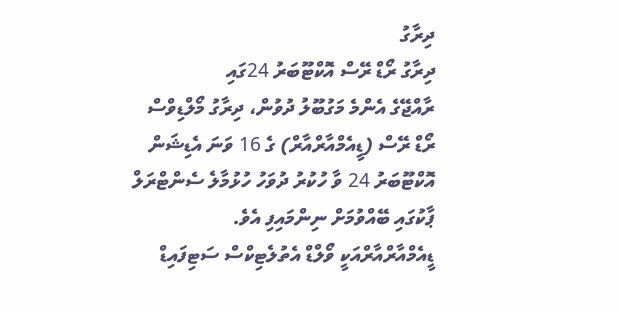ދިރާގު
ދިރާގު ރޯޑް ރޭސް އޮކްޓޫބަރު 24ގައި
ރާއްޖޭގެ އެންމެ މަގުބޫލު ދުވުން، ދިރާގު މޯލްޑިވްސް ރޯޑް ރޭސް (ޑީއެމްއާރްއާރް) ގެ 16 ވަނަ އެޑިޝަން އޮކްޓޫބަރު 24 ވާ ހުކުރު ދުވަހު ހުޅުމާލެ ސެންޓްރަލް ޕާކުގައި ބޭއްވުމަށް ނިންމައިފި އެވެ.
ޑީއެމްއާރްއާރްއަކީ ވޯލްޑް އެތުލެޓިކްސް ސަޓިފައިޑް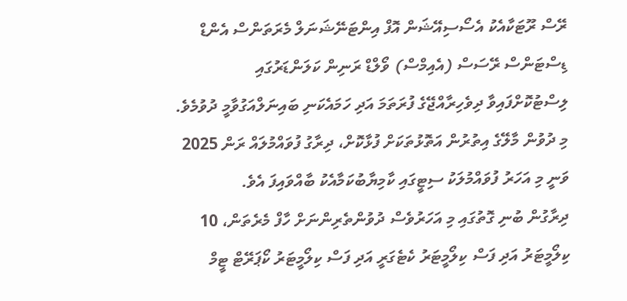ރޭސް ރޫޓަކާއެކު އެސޯސިއޭޝަން އޮފް އިންޓަނޭޝަނަލް މެރަތަންސް އެންޑް ޑިސްޓަންސް ރޭސަސް (އެއިމްސް) ވޯލްޑް ރަނިން ކަލަންޑަރުގައި ލިސްޓުކޮށްފައިވާ ދިވެހިރާއްޖޭގެ ފުރަތަމަ އަދި ހަމައެކަނި ބައިނަލްއަގުވާމީ ދުވުމެވެ.
މި ދުވުން މާލޭގެ އިތުރުން އަތޮޅުތަކަށް ފުޅާކޮށް، ދިރާގު ފުވައްމުލައް ރަން 2025 ވަނީ މި އަހަރު ފުވައްމުލަކު ސިޓީގައި ކާމިޔާބުކަމާއެކު ބާއްވައިފަ އެވެ.
ދިރާގުން ބުނި ގޮތުގައި މި އަހަރުވެސް ދުވުންތެރިންނަށް ހާފް މެރެތަން، 10 ކިލޯމީޓަރު އަދި ފަސް ކިލޯމީޓަރު ކެޓެގަރީ އަދި ފަސް ކިލޯމީޓަރު ކޯޕަރޭޓް ޓީމް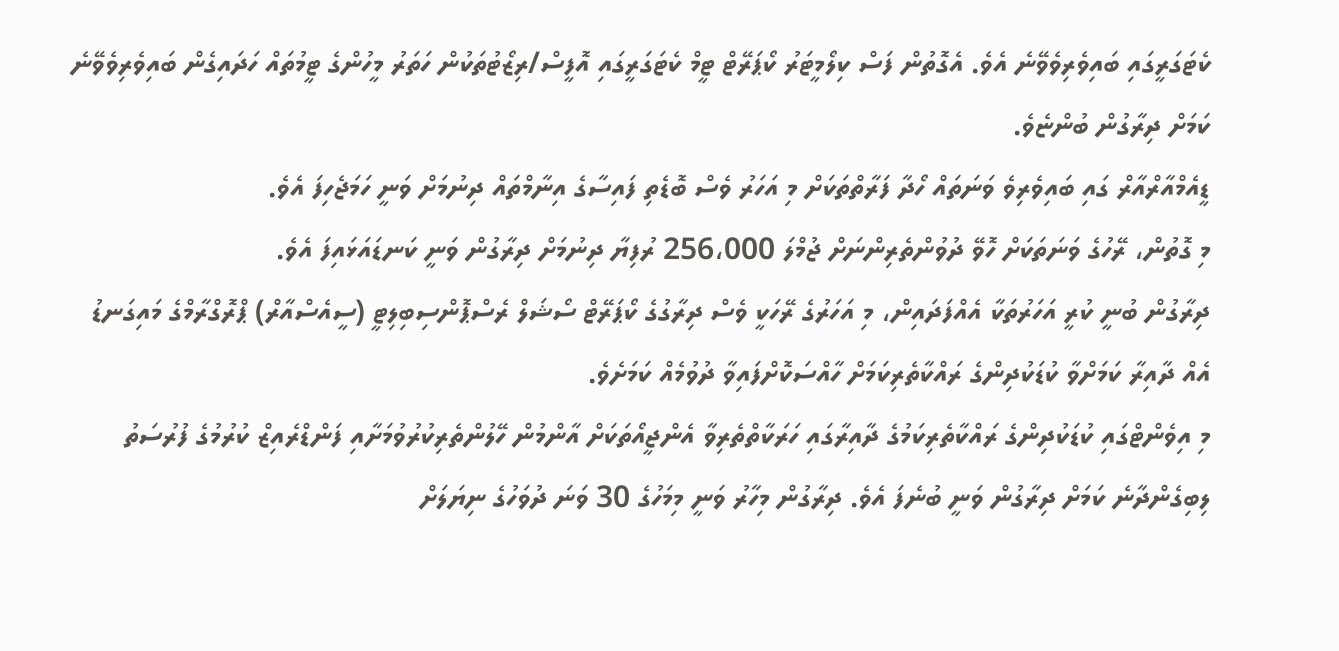ކެޓަގަރީގައި ބައިވެރިވެވޭނެ އެވެ. އެގޮތުން ފަސް ކިލޯމީޓަރު ކޯޕަރޭޓް ޓީމް ކެޓަގަރީގައި އޮފީސް/ރިޒޯޓުތަކުން ހަތަރު މީހުންގެ ޓީމުތައް ހަދައިގެން ބައިވެރިވެވޭނެ ކަމަށް ދިރާގުން ބުންޏެވެ.
ޑީއެމްއާރްއާރް ގައި ބައިވެރިވެ ވަނަތައް ހޯދާ ފަރާތްތަކަށް މި އަހަރު ވެސް ބޮޑެތި ފައިސާގެ އިނާމްތައް ދިނުމަށް ވަނީ ހަމަޖެހިފަ އެވެ.
މި ގޮތުން، ރޭހުގެ ވަނަތަކަށް ހޮވޭ ދުވުންތެރިންނަށް ޖުމްލަ 256،000 ރުފިޔާ ދިނުމަށް ދިރާގުން ވަނީ ކަނޑައަޅައިފަ އެވެ.
ދިރާގުން ބުނީ ކުރީ އަހަރުތަކާ އެއްފަދައިން، މި އަހަރުގެ ރޭހަކީ ވެސް ދިރާގުގެ ކޯޕަރޭޓް ސޯޝަލް ރެސްޕޮންސިބިލިޓީ (ސީއެސްއާރް) ޕްރޮގްރާމްގެ މައިގަނޑު އެއް ދާއިރާ ކަމަށްވާ ކުޑަކުދިންގެ ރައްކާތެރިކަމަށް ހާއްސަކޮށްފައިވާ ދުވުމެއް ކަމަށެވެ.
މި އިވެންޓްގައި ކުޑަކުދިންގެ ރައްކާތެރިކަމުގެ ދާއިރާގައި ހަރަކާތްތެރިވާ އެންޖީއޯތަކަށް އާންމުން ހޭލުންތެރިކުރުވުމަށާއި ފަންޑްރެއިޒް ކުރުމުގެ ފުރުސަތު ލިބިގެންދާނެ ކަމަށް ދިރާގުން ވަނީ ބުނެފަ އެވެ. ދިރާގުން މިހާރު ވަނީ މިމަހުގެ 30 ވަނަ ދުވަހުގެ ނިޔަލަށް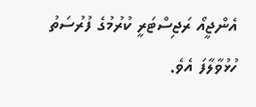އެންޖީއޯ ރަޖިސްޓަރީ ކުރުމުގެ ފުރުސަތު ހުޅުވާލާފަ އެވެ.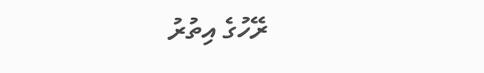ރޭހުގެ އިތުރު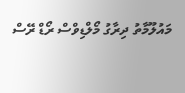މައުލޫމާތު ދިރާގު މޯލްޑިވްސް ރޯޑް ރޭސް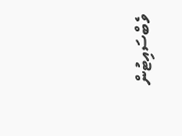ވެބްސައިޓުން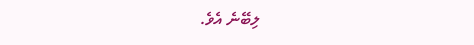ލިބޭނެ އެވެ.